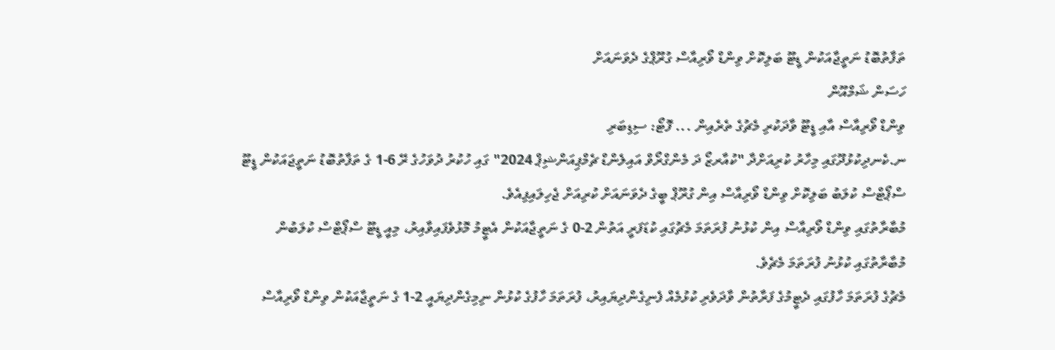ތަފާތުބޮޑު ނަތީޖާއަކުން ޑީޓޫ ބަލިކޮށް ވިންޑް ވޯރިއާސް ގުރޫޕްގެ ދެވަނައަށް
ހަސަން ޝަމްއޫން
ވިންޑް ވޯރިއާސް އާއި ޑީޓޫ ވާދަކުރި މެޗުގެ ތެރެއިން ... ފޮޓޯ: ސިޑިބަރި
ނ.ކެނދިކުޅުދޫގައި މިހާރު ކުރިއަށްދާ "ކުއާރޒޯ ދަ މެންގްރޯވް އައިލެންޑް ޗެމްޕިއަންޝިޕް 2024" ގައި ހުކުރު ދުވަހުގެ ރޭ 6-1 ގެ ތަފާތުބޮޑު ނަތީޖައަކުން ޑީޓޫ ސްޕޯޓްސް ކުލަބު ބަލިކޮށް ވިންޑް ވޯރިއާސް އިން ގުރޫޕް ބީގެ ދެވަނައަށް ކުރިއަށް ޖެހިލައިފިއެވެ.
މުބާރާތުގައި ވިންޑް ވޯރިއާސް އިން ކުޅުނު ފުރަތަމަ މެޗުގައި ކުޑަފަރީ އަތުން 2-0 ގެ ނަތީޖާއަކުން އެޓީމު މޮޅުވެފައިވާއިރު، މިއީ ޑީޓޫ ސްޕޯޓްސް ކުލަބުން މުބާރާތުގައި ކުޅުނު ފުރަތަމަ މެޗެވެ.
މެޗުގެ ފުރަތަމަ ހާފުގައި ދެޓީމުގެ ފަރާތުން ވާދަވެރި ކުޅުމެއް ފެނިގެންދިޔައިރު، ފުރަތަމަ ހާފުގެ ކުޅުން ނިމިގެންދިޔައީ 2-1 ގެ ނަތީޖާއަކުން ވިންޑް ވޯރިއާސް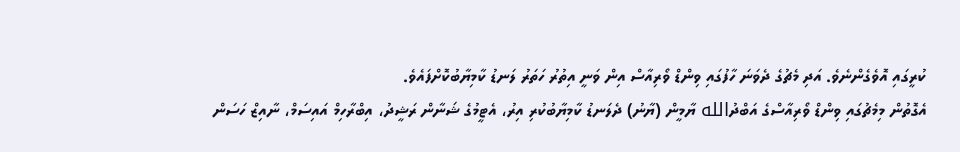ކުރީގައި އޮވެގެންނެވެ. އަދި މެޗުގެ ދެވަނަ ހާފުގައި ވިންޑް ވޯރިއާސް އިން ވަނީ އިތުރު ހަތަރު ލަނޑު ކާމިޔާބުކޮށްފައެވެ.
އެގޮތުން މިމެޗުގައި ވިންޑް ވޯރިއާސްގެ އަބްދުالله ޔާމީން (ޔާނު) ދެލަނޑު ކާމިޔާބުކުރި އިރު، އެޓީމުގެ ޝަނާން ރަޝީދު، އިބްރާހިމް އައިސަމް، ނާއިޒް ހަސަން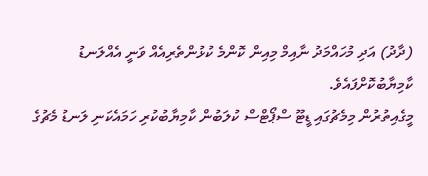(ދާދު) އަދި މުހައްމަދު ނާއިމް މިއިން ކޮންމެ ކުޅުންތެރިއެއް ވަނީ އެއްލަނޑު ކާމިޔާބުކޮށްފައެވެ.
މީގެއިތުރުން މިމެޗުގައި ޑީޓޫ ސްޕޯޓްސް ކުލަބުން ކާމިޔާބުކުރި ހަމައެކަނި ލަނޑު މެޗުގެ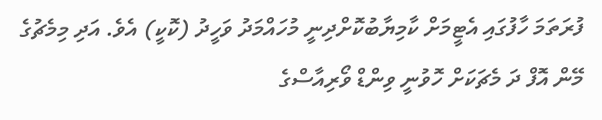ފުރަތަމަ ހާފުގައި އެޓީމަށް ކާމިޔާބުކޮށްދިނީ މުހައްމަދު ވަހީދު (ކޮކީ) އެވެ. އަދި މިމެޗުގެ މޭން އޮފް ދަ މެޗަކަށް ހޮވުނީ ވިންޑް ވޯރިއާސްގެ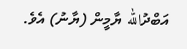އަބްދުالله ޔާމީން (ޔާނު) އެވެ.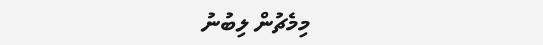މިމެޗުން ލިބުނު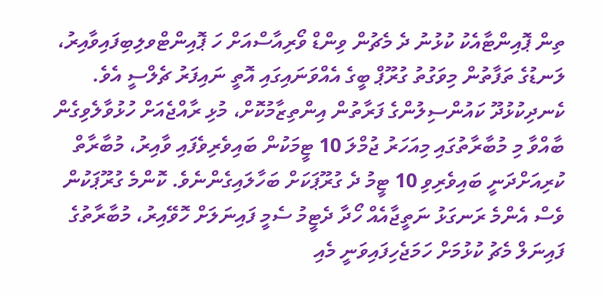ތިން ޕޮއިންޓާއެކު ކުޅުނު ދެ މެޗުން ވިންޑް ވޯރިއާސްއަށް ހަ ޕޮއިންޓްވލިބިފައިވާއިރު، ލަނޑުގެ ތަފާތުން މިވަގުތު ގުރޫޕް ބީގެ އެއްވަނައިގައި އޮތީ ނައިފަރު ޗެލްސީ އެވެ.
ކެނދިކުޅުދޫ ކައުންސިލުންގެ ފަރާތުން އިންތިޒާމުކޮށް، މުޅި ރާއްޖެއަށް ހުޅުވާލެވިގެން ބާއްވާ މި މުބާރާތުގައި މިއަހަރު ޖުމްލަ 10 ޓީމަކުން ބައިވެރިވެފައި ވާއިރު، މުބާރާތް ކުރިއަށްދަނީ ބައިވެރިވި 10 ޓީމު ދެ ގުރޫޕަކަށް ބަހާލައިގެންނެވެ. ކޮންމެ ގުރޫޕަކުން ވެސް އެންމެ ރަނގަޅު ނަތީޖާއެއް ހޯދާ ދެޓީމު ސެމީ ފައިނަލަށް ހޮވޭއިރު، މުބާރާތުގެ ފައިނަލް މެޗު ކުޅުމަށް ހަމަޖެހިފައިވަނީ މެއި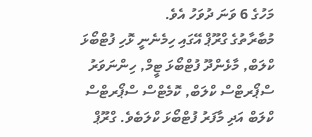މަހުގެ 6 ވަނަ ދުވަހު އެވެ.
މުބާރާތުގެ ގްރޫޕް އޭގައި ހިމެނެނީ ޅޮހި ފުޓްބޯޅަ ކްލަބް, މާޅެންދޫ ފުޓްބޯޅަ ޓީމް, ހިންނަވަރު ސްޕޯރޓްސް ކްލަބް, ކޮމެޓްސް ސްޕޯރޓްސް ކްލަބް އަދި މާފަރު ފުޓްބޯޅަ ކްލަބެވެ. ގްރޫޕް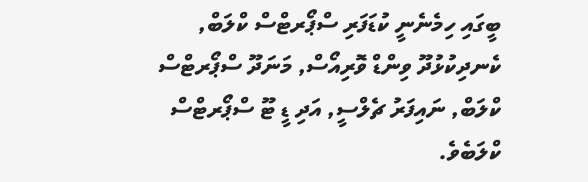ބީގައި ހިމެނެނީ ކުޑަފަރި ސްޕޯރޓްސް ކްލަބް, ކެނދިކުޅުދޫ ވިންޑް ވޮރިއޯސް, މަނަދޫ ސްޕޯރޓްސް ކްލަބް, ނައިފަރު ޗެލްސީ, އަދި ޑީ ޓޫ ސްޕޯރޓްސް ކްލަބެވެ.